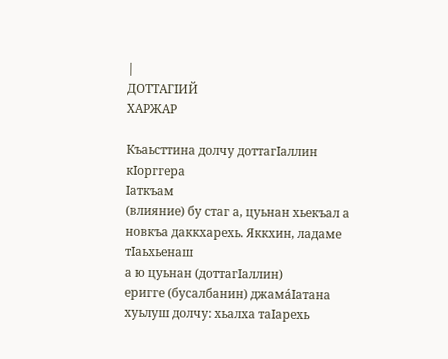|
ДОТТАГIИЙ
ХАРЖАР

Къаьсттина долчу доттагIаллин
кIорггера
Iаткъам
(влияние) бу стаг а, цуьнан хьекъал а новкъа даккхарехь. Яккхин, ладаме тIаьхьенаш
а ю цуьнан (доттагIаллин)
еригге (бусалбанин) джамáIатана
хуьлуш долчу: хьалха таIарехь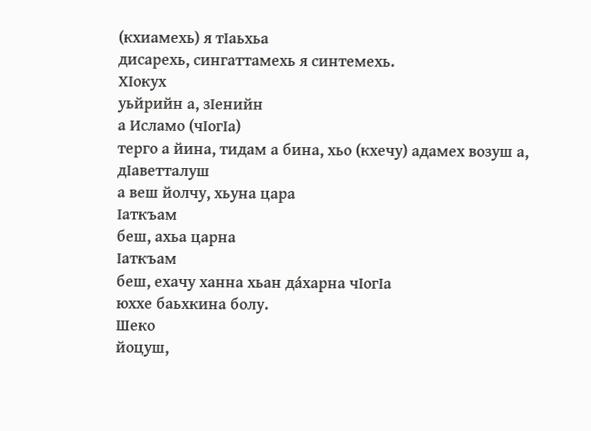(кхиамехь) я тIаьхьа
дисарехь, сингаттамехь я синтемехь.
ХIокух
уьйрийн а, зIенийн
а Исламо (чIогIа)
терго а йина, тидам а бина, хьо (кхечу) адамех возуш а, дIаветталуш
а веш йолчу, хьуна цара
Iаткъам
беш, ахьа царна
Iаткъам
беш, ехачу ханна хьан дáхарна чIогIа
юххе баьхкина болу.
Шеко
йоцуш,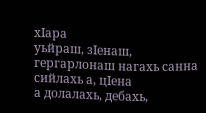хIара
уьйраш, зIенаш,
гергарлонаш нагахь санна сийлахь а, цIена
а долалахь, дебахь,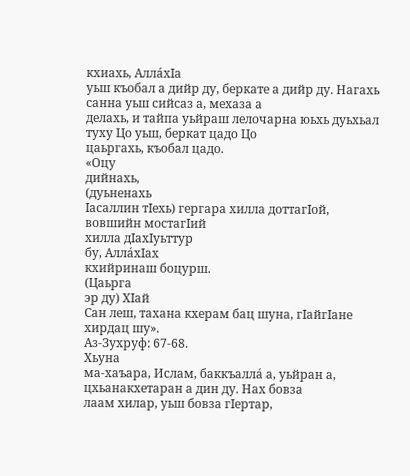кхиахь, АллáхIа
уьш къобал а дийр ду, беркате а дийр ду. Нагахь санна уьш сийсаз а, мехаза а
делахь, и тайпа уьйраш лелочарна юьхь дуьхьал туху Цо уьш, беркат цадо Цо
цаьргахь, къобал цадо.
«Оцу
дийнахь,
(дуьненахь
Iасаллин тIехь) гергара хилла доттагIой,
вовшийн мостагIий
хилла дIахIуьттур
бу, АллáхIах
кхийринаш боцурш.
(Цаьрга
эр ду) ХIай
Сан леш, тахана кхерам бац шуна, гIайгIане
хирдац шу».
Аз-Зухруф: 67-68.
Хьуна
ма-хаъара, Ислам, баккъаллá а, уьйран а, цхьанакхетаран а дин ду. Нах бовза
лаам хилар, уьш бовза гIертар,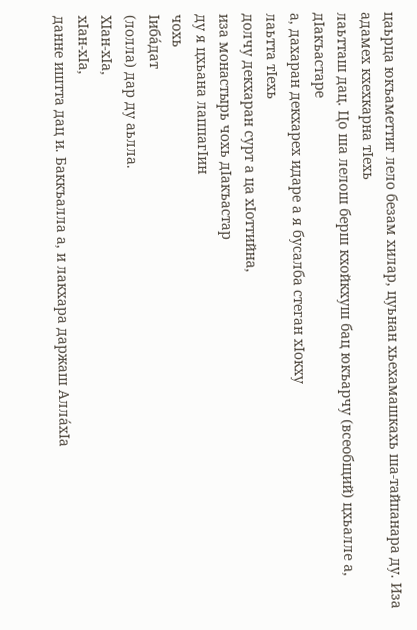цаьрца юкъаметтиг лело безам хилар, цуьнан хьехамашкахь ша-тайпанара ду. Иза
адамех кхехкарна тIехь
лаьтташ дац. Цо ша лелош берш кхойкхуш бац юкъарчу (всеобщий) цхьалле а, дIакъастаре
а, дахаран декхарех идаре а я бусалба стеган хIокху
лаьтта тIехь
долчу декхаран сурт а ца хIоттийна,
иза монастырь чохь дIакъастар
ду я цхьана лаппагIин
чохь
Iибáдат
(лолла) дар ду аьлла.
ХIан-хIа,
хIан-хIа,
данне иштта дац и. Баккъалла а, и лакхара даржаш АллáхIа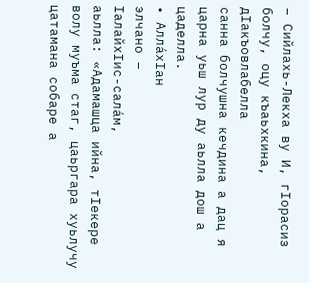– Сийлахь-Лекха ву И, гIорасиз
болчу, оцу къаьхкина, дIакъовлабелла
санна болчушна кечдина а дац я царна уьш лур ду аьлла дош а цаделла.
• АллáхIан
элчано –
IалайхIис-салáм,
аьлла: «Адамашца ийна, тIекере
волу муъма стаг, цаьргара хуьлучу цатамана собаре а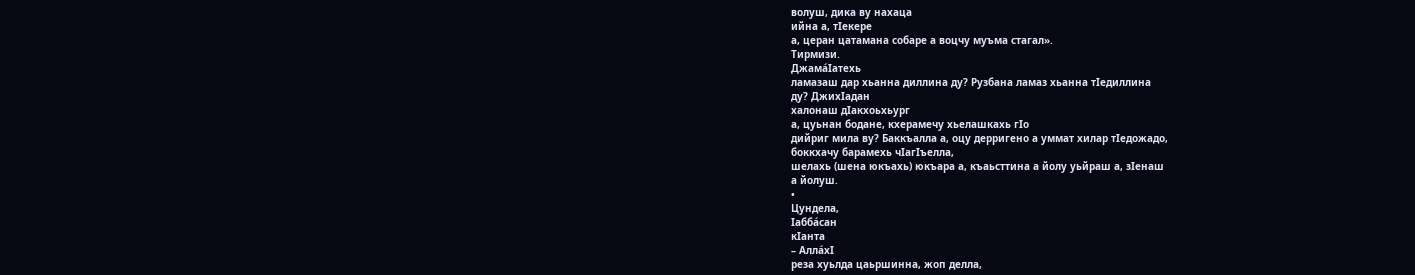волуш, дика ву нахаца
ийна а, тIекере
а, церан цатамана собаре а воцчу муъма стагал».
Тирмизи.
ДжамáIатехь
ламазаш дар хьанна диллина ду? Рузбана ламаз хьанна тIедиллина
ду? ДжихIадан
халонаш дIакхоьхьург
а, цуьнан бодане, кхерамечу хьелашкахь гIо
дийриг мила ву? Баккъалла а, оцу дерригено а уммат хилар тIедожадо,
боккхачу барамехь чIагIъелла,
шелахь (шена юкъахь) юкъара а, къаьсттина а йолу уьйраш а, зIенаш
а йолуш.
•
Цундела,
Iаббáсан
кIанта
– АллáхI
реза хуьлда цаьршинна, жоп делла,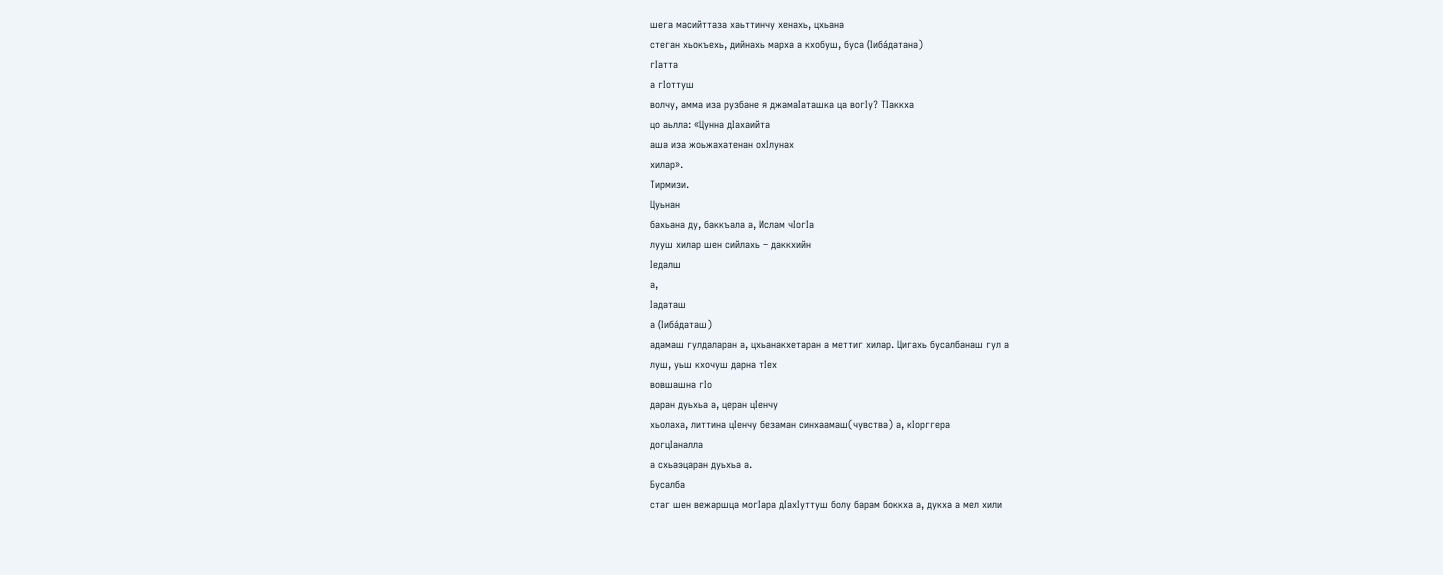шега масийттаза хаьттинчу хенахь, цхьана
стеган хьокъехь, дийнахь марха а кхобуш, буса (Iибáдатана)
гIатта
а гIоттуш
волчу, амма иза рузбане я джамаIаташка ца вогIу? ТIаккха
цо аьлла: «Цунна дIахаийта
аша иза жоьжахатенан охIлунах
хилар».
Тирмизи.
Цуьнан
бахьана ду, баккъала а, Ислам чIогIа
лууш хилар шен сийлахь – даккхийн
Iедалш
а,
Iадаташ
а (Iибáдаташ)
адамаш гулдаларан а, цхьанакхетаран а меттиг хилар. Цигахь бусалбанаш гул а
луш, уьш кхочуш дарна тIех
вовшашна гIо
даран дуьхьа а, церан цIенчу
хьолаха, литтина цIенчу безаман синхаамаш(чувства) а, кIорггера
догцIаналла
а схьаэцаран дуьхьа а.
Бусалба
стаг шен вежаршца могIара дIахIуттуш болу барам боккха а, дукха а мел хили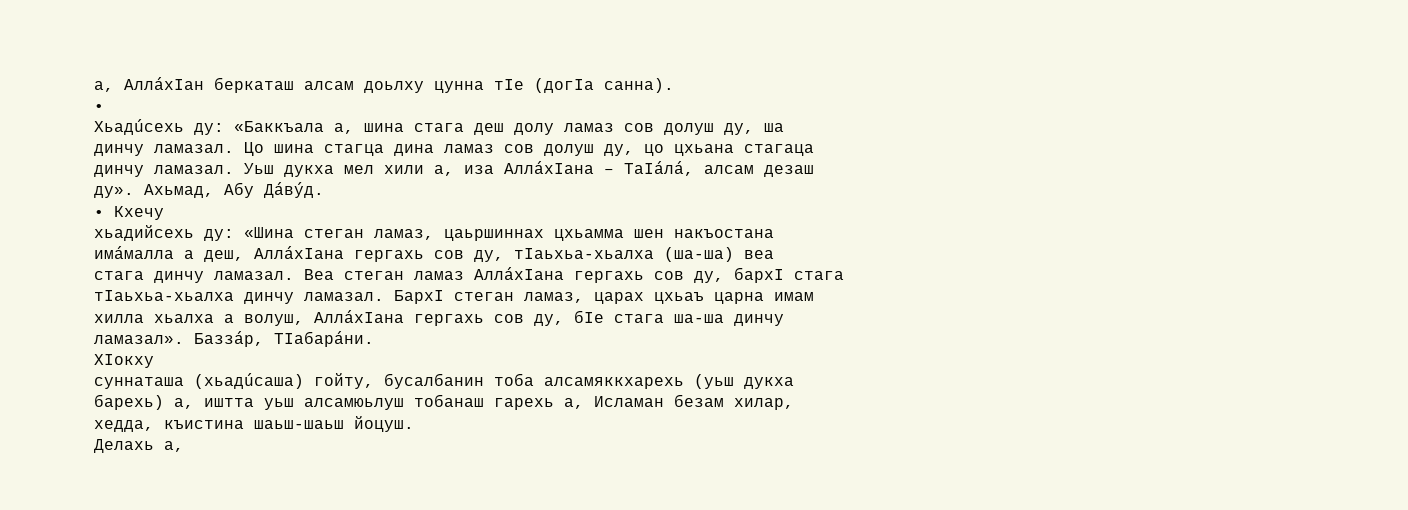а, АллáхIан беркаташ алсам доьлху цунна тIе (догIа санна).
•
Хьадúсехь ду: «Баккъала а, шина стага деш долу ламаз сов долуш ду, ша
динчу ламазал. Цо шина стагца дина ламаз сов долуш ду, цо цхьана стагаца
динчу ламазал. Уьш дукха мел хили а, иза АллáхIана – ТаIáлá, алсам дезаш
ду». Ахьмад, Абу Дáвýд.
• Кхечу
хьадийсехь ду: «Шина стеган ламаз, цаьршиннах цхьамма шен накъостана
имáмалла а деш, АллáхIана гергахь сов ду, тIаьхьа-хьалха (ша-ша) веа
стага динчу ламазал. Веа стеган ламаз АллáхIана гергахь сов ду, бархI стага
тIаьхьа-хьалха динчу ламазал. БархI стеган ламаз, царах цхьаъ царна имам
хилла хьалха а волуш, АллáхIана гергахь сов ду, бIе стага ша-ша динчу
ламазал». Баззáр, ТIабарáни.
ХIокху
суннаташа (хьадúсаша) гойту, бусалбанин тоба алсамяккхарехь (уьш дукха
барехь) а, иштта уьш алсамюьлуш тобанаш гарехь а, Исламан безам хилар,
хедда, къистина шаьш-шаьш йоцуш.
Делахь а,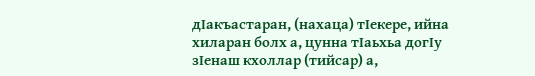дIакъастаран, (нахаца) тIекере, ийна хиларан болх а, цунна тIаьхьа догIу
зIенаш кхоллар (тийсар) а,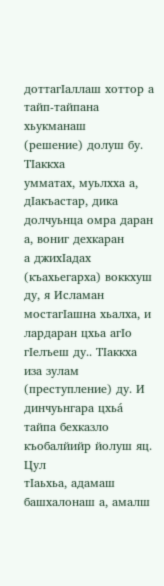доттагIаллаш хоттор а тайп-тайпана хьукманаш
(решение) долуш бу.
ТIаккха
умматах, муьлхха а, дIакъастар, дика долчуьнца омра даран а, вониг дехкаран
а джихIадах (къахьегарха) воккхуш ду, я Исламан мостагIашна хьалха, и
лардаран цхьа агIо гIелъеш ду.. ТIаккха иза зулам (преступление) ду. И
динчуьнгара цхьá тайпа бехказло къобалйийр йолуш яц.
Цул
тIаьхьа, адамаш башхалонаш а, амалш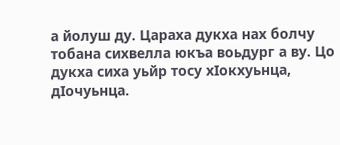а йолуш ду. Цараха дукха нах болчу
тобана сихвелла юкъа воьдург а ву. Цо дукха сиха уьйр тосу хIокхуьнца,
дIочуьнца.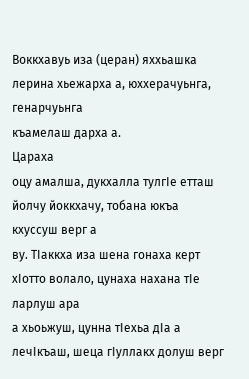Воккхавуь иза (церан) яххьашка лерина хьежарха а, юххерачуьнга, генарчуьнга
къамелаш дарха а.
Цараха
оцу амалша, дукхалла тулгIе етташ йолчу йоккхачу, тобана юкъа кхуссуш верг а
ву. ТIаккха иза шена гонаха керт хIотто волало, цунаха нахана тIе ларлуш ара
а хьоьжуш, цунна тIехьа дIа а лечIкъаш, шеца гIуллакх долуш верг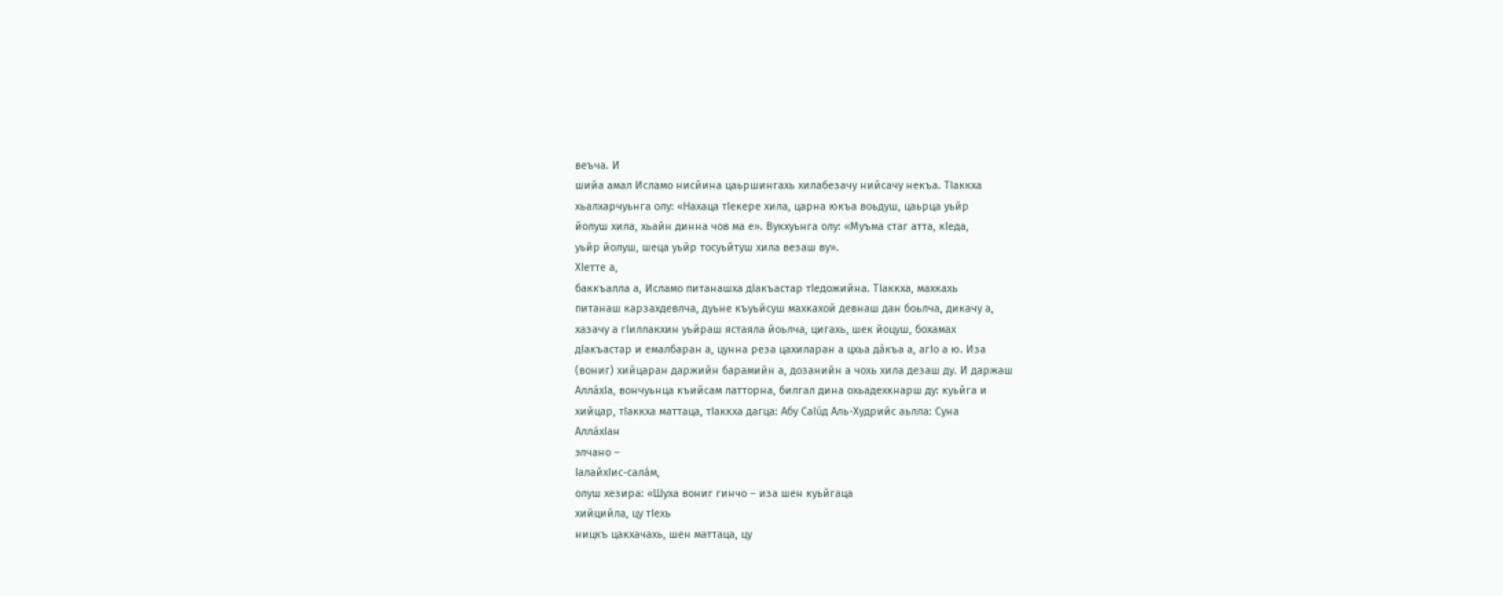веъча. И
шийа амал Исламо нисйина цаьршингахь хилабезачу нийсачу некъа. ТIаккха
хьалхарчуьнга олу: «Нахаца тIекере хила, царна юкъа воьдуш, цаьрца уьйр
йолуш хила, хьайн динна чов ма е». Вукхуьнга олу: «Муъма стаг атта, кIеда,
уьйр йолуш, шеца уьйр тосуьйтуш хила везаш ву».
ХIетте а,
баккъалла а, Исламо питанашха дIакъастар тIедожийна. ТIаккха, махкахь
питанаш карзахдевлча, дуьне къуьйсуш махкахой девнаш дан боьлча, дикачу а,
хазачу а гIиллакхин уьйраш ястаяла йоьлча, цигахь, шек йоцуш, бохамах
дIакъастар и емалбаран а, цунна реза цахиларан а цхьа дáкъа а, агIо а ю. Иза
(вониг) хийцаран даржийн барамийн а, дозанийн а чохь хила дезаш ду. И даржаш
АллáхIа, вончуьнца къийсам латторна, билгал дина охьадехкнарш ду: куьйга и
хийцар, тIаккха маттаца, тIаккха дагца: Абу СаIúд Аль-Худрийс аьлла: Суна
АллáхIан
элчано –
IалайхIис-салáм,
олуш хезира: «Шуха вониг гинчо – иза шен куьйгаца
хийцийла, цу тIехь
ницкъ цакхачахь, шен маттаца, цу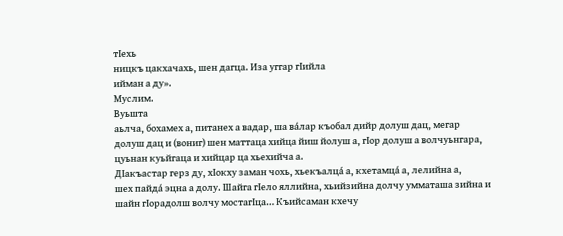тIехь
ницкъ цакхачахь, шен дагца. Иза уггар гIийла
ийман а ду».
Муслим.
Вуьшта
аьлча, бохамех а, питанех а вадар, ша вáлар къобал дийр долуш дац, мегар
долуш дац и (вониг) шен маттаца хийца йиш йолуш а, гIор долуш а волчуьнгара,
цуьнан куьйгаца и хийцар ца хьехийча а.
ДIакъастар герз ду, хIокху заман чохь, хьекъалцá а, кхетамцá а, лелийна а,
шех пайдá эцна а долу. Шайга гIело яллийна, хьийзийна долчу умматаша зийна и
шайн гIорадолш волчу мостагIца… Къийсаман кхечу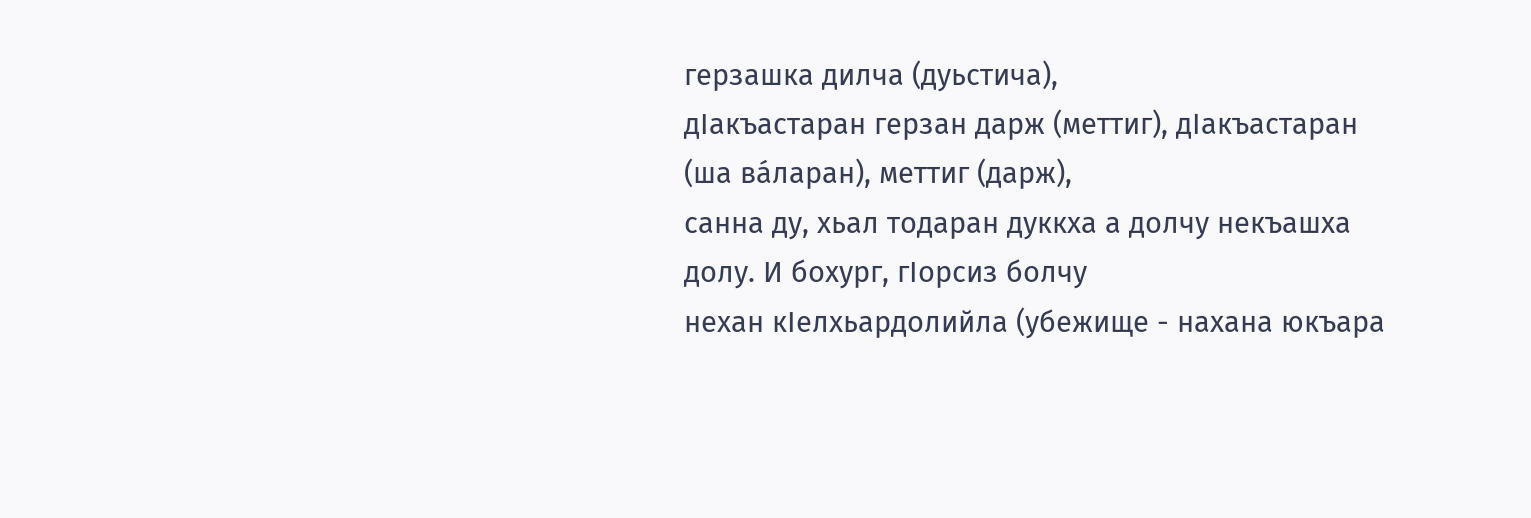герзашка дилча (дуьстича),
дIакъастаран герзан дарж (меттиг), дIакъастаран (ша вáларан), меттиг (дарж),
санна ду, хьал тодаран дуккха а долчу некъашха долу. И бохург, гIорсиз болчу
нехан кIелхьардолийла (убежище - нахана юкъара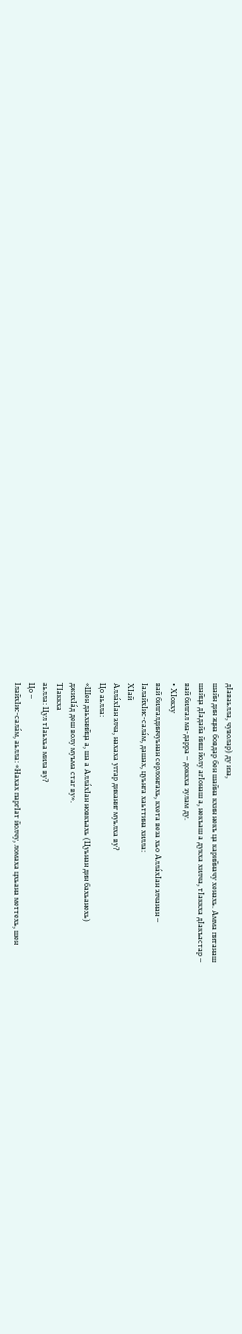дIаваьлла, чуволар) ду иза,
шайн дин эцна бовдар бен шайна кхин некъ ца карийначу хенахь. Амма питанаш
шайца дIадайа йиш йолу агIонаш а, некъаш а дукха хилча, тIаккха дIакъастар –
вай билгал ма-дарра – доккха зулам ду.
• ХIокху
вай билгалдинчуьнан серлонгахь, кхета веза хьо АллáхIан элчанан –
IалайхIис-салáм, дашах, цуьнга хаьттина хилла:
ХIай
АллáхIан элча, нахаха уггар диканиг муьлха ву?
Цо аьлла:
«Шен даьхнийца а, ша а АллáхIан новкъахь (Цуьнан дин бахьанехь)
джихIáд деш волу муъма стаг ву».
ТIаккха
аьлла: Цул тIаьхьа мила ву?
Цо –
IлайхIис-салáм, аьлла: «Нахах паргIат йолчу, ломаха цхьана меттехь, шен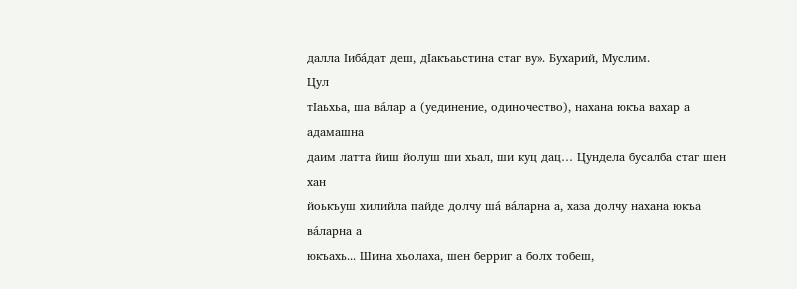далла Iибáдат деш, дIакъаьстина стаг ву». Бухарий, Муслим.
Цул
тIаьхьа, ша вáлар а (уединение, одиночество), нахана юкъа вахар а адамашна
даим латта йиш йолуш ши хьал, ши куц дац… Цундела бусалба стаг шен хан
йоькъуш хилийла пайде долчу шá вáларна а, хаза долчу нахана юкъа вáларна а
юкъахь... Шина хьолаха, шен берриг а болх тобеш,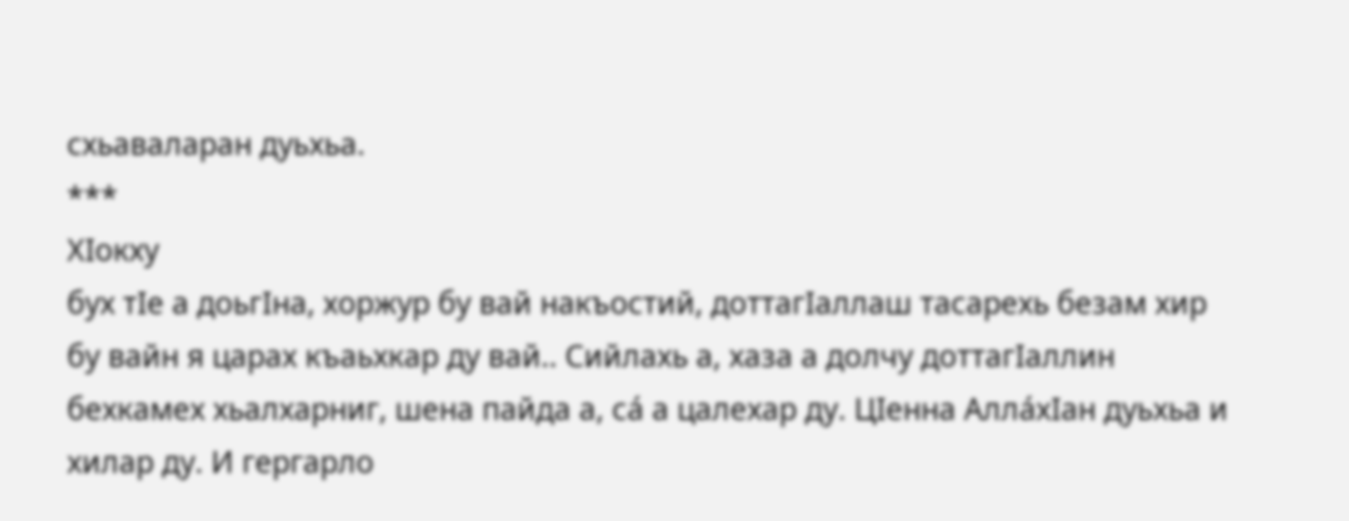схьаваларан дуьхьа.
***
ХIокху
бух тIе а доьгIна, хоржур бу вай накъостий, доттагIаллаш тасарехь безам хир
бу вайн я царах къаьхкар ду вай.. Сийлахь а, хаза а долчу доттагIаллин
бехкамех хьалхарниг, шена пайда а, сá а цалехар ду. ЦIенна АллáхIан дуьхьа и
хилар ду. И гергарло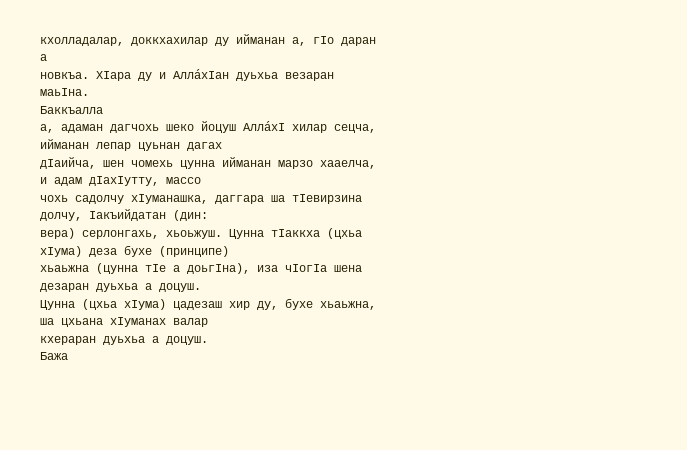кхолладалар, доккхахилар ду ийманан а, гIо даран а
новкъа. ХIара ду и АллáхIан дуьхьа везаран маьIна.
Баккъалла
а, адаман дагчохь шеко йоцуш АллáхI хилар сецча, ийманан лепар цуьнан дагах
дIаийча, шен чомехь цунна ийманан марзо хааелча, и адам дIахIутту, массо
чохь садолчу хIуманашка, даггара ша тIевирзина долчу, Iакъийдатан (дин:
вера) серлонгахь, хьоьжуш. Цунна тIаккха (цхьа хIума) деза бухе (принципе)
хьаьжна (цунна тIе а доьгIна), иза чIогIа шена дезаран дуьхьа а доцуш.
Цунна (цхьа хIума) цадезаш хир ду, бухе хьаьжна, ша цхьана хIуманах валар
кхераран дуьхьа а доцуш.
Бажа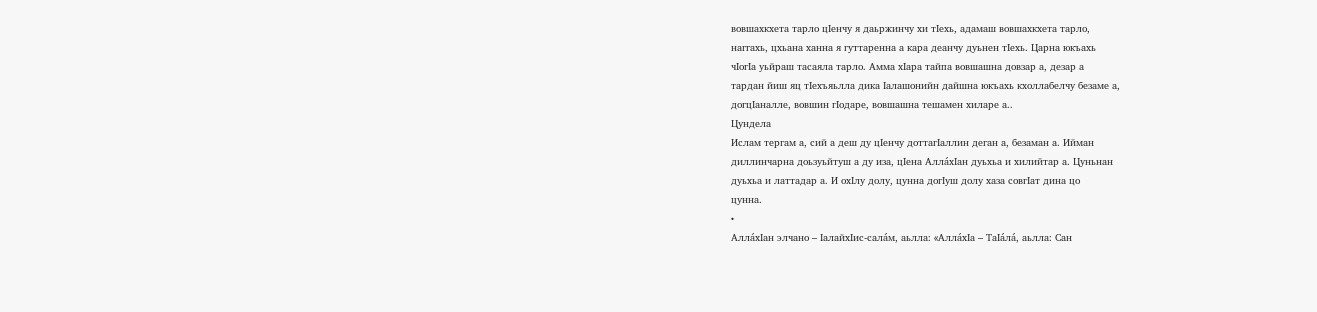вовшахкхета тарло цIенчу я даьржинчу хи тIехь, адамаш вовшахкхета тарло,
наггахь, цхьана ханна я гуттаренна а кара деанчу дуьнен тIехь. Царна юкъахь
чIогIа уьйраш тасаяла тарло. Амма хIара тайпа вовшашна довзар а, дезар а
тардан йиш яц тIехъяьлла дика Iалашонийн дайшна юкъахь кхоллабелчу безаме а,
догцIаналле, вовшин гIодаре, вовшашна тешамен хиларе а..
Цундела
Ислам тергам а, сий а деш ду цIенчу доттагIаллин деган а, безаман а. Ийман
диллинчарна доьзуьйтуш а ду иза, цIена АллáхIан дуьхьа и хилийтар а. Цуньнан
дуьхьа и латтадар а. И охIлу долу, цунна догIуш долу хаза совгIат дина цо
цунна.
•
АллáхIан элчано – IалайхIис-салáм, аьлла: «АллáхIа – ТаIáлá, аьлла: Сан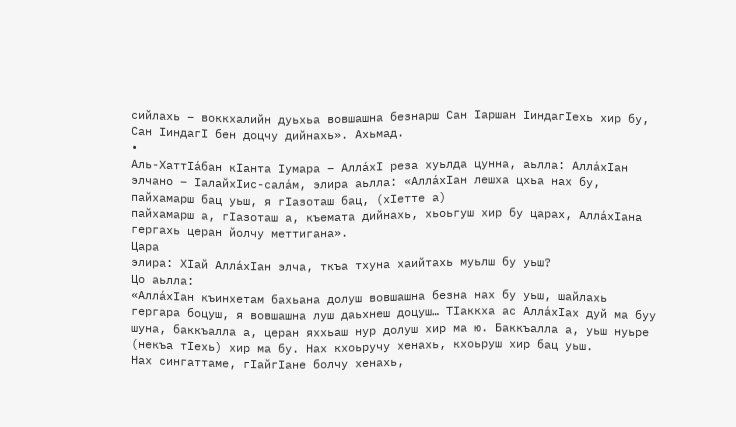сийлахь – воккхалийн дуьхьа вовшашна безнарш Сан Iаршан IиндагIехь хир бу,
Сан IиндагI бен доцчу дийнахь». Ахьмад.
•
Аль-ХаттIáбан кIанта Iумара – АллáхI реза хуьлда цунна, аьлла: АллáхIан
элчано – IалайхIис-салáм, элира аьлла: «АллáхIан лешха цхьа нах бу,
пайхамарш бац уьш, я гIазоташ бац, (хIетте а)
пайхамарш а, гIазоташ а, къемата дийнахь, хьоьгуш хир бу царах, АллáхIана
гергахь церан йолчу меттигана».
Цара
элира: ХIай АллáхIан элча, ткъа тхуна хаийтахь муьлш бу уьш?
Цо аьлла:
«АллáхIан къинхетам бахьана долуш вовшашна безна нах бу уьш, шайлахь
гергара боцуш, я вовшашна луш даьхнеш доцуш… ТIаккха ас АллáхIах дуй ма буу
шуна, баккъалла а, церан яххьаш нур долуш хир ма ю. Баккъалла а, уьш нуьре
(некъа тIехь) хир ма бу. Нах кхоьручу хенахь, кхоьруш хир бац уьш.
Нах сингаттаме, гIайгIане болчу хенахь,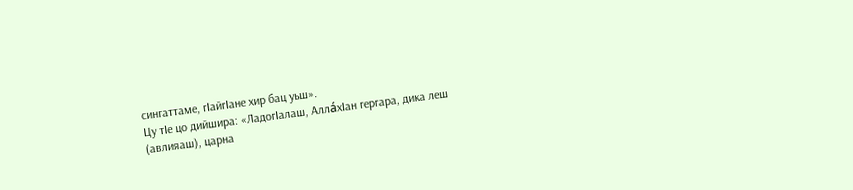сингаттаме, гIайгIане хир бац уьш».
Цу тIе цо дийшира: «ЛадогIалаш, АллáхIан гергара, дика леш
(авлияаш), царна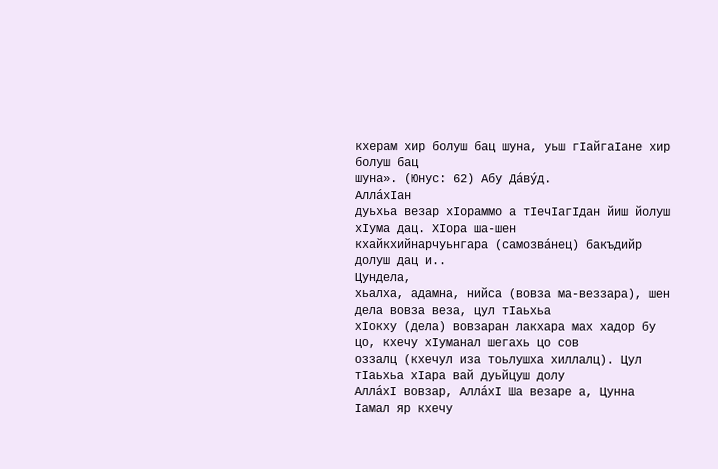кхерам хир болуш бац шуна, уьш гIайгаIане хир болуш бац
шуна». (Юнус: 62) Абу Дáвýд.
АллáхIан
дуьхьа везар хIораммо а тIечIагIдан йиш йолуш хIума дац. ХIора ша-шен
кхайкхийнарчуьнгара (самозвáнец) бакъдийр долуш дац и..
Цундела,
хьалха, адамна, нийса (вовза ма-веззара), шен дела вовза веза, цул тIаьхьа
хIокху (дела) вовзаран лакхара мах хадор бу цо, кхечу хIуманал шегахь цо сов
оззалц (кхечул иза тоьлушха хиллалц). Цул тIаьхьа хIара вай дуьйцуш долу
АллáхI вовзар, АллáхI Ша везаре а, Цунна Iамал яр кхечу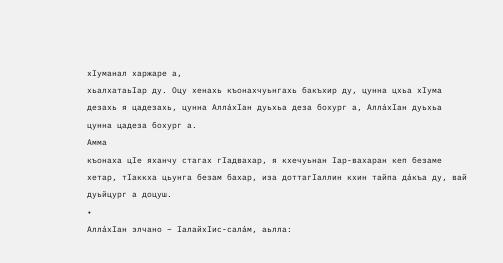хIуманал харжаре а,
хьалхатаьIар ду. Оцу хенахь къонахчуьнгахь бакъхир ду, цунна цхьа хIума
дезахь я цадезахь, цунна АллáхIан дуьхьа деза бохург а, АллáхIан дуьхьа
цунна цадеза бохург а.
Амма
къонаха цIе яханчу стагах гIадвахар, я кхечуьнан Iар-вахаран кеп безаме
хетар, тIаккха цьунга безам бахар, иза доттагIаллин кхин тайпа дáкъа ду, вай
дуьйцург а доцуш.
•
АллáхIан элчано – IалайхIис-салáм, аьлла: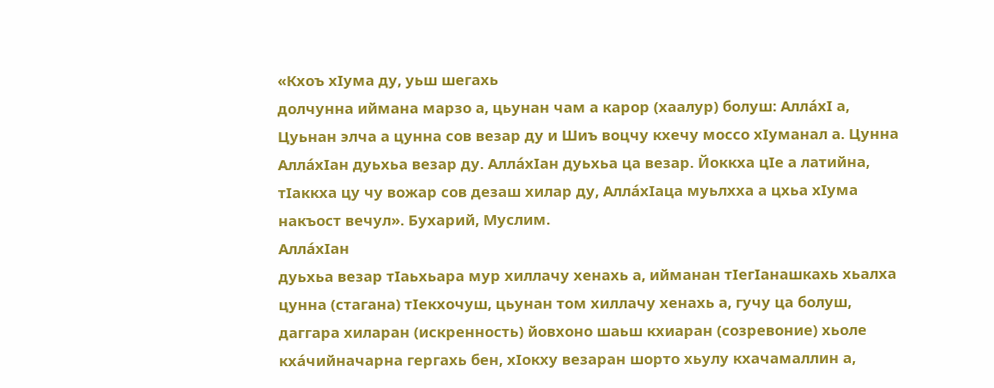«Кхоъ хIума ду, уьш шегахь
долчунна иймана марзо а, цьунан чам а карор (хаалур) болуш: АллáхI а,
Цуьнан элча а цунна сов везар ду и Шиъ воцчу кхечу моссо хIуманал а. Цунна
АллáхIан дуьхьа везар ду. АллáхIан дуьхьа ца везар. Йоккха цIе а латийна,
тIаккха цу чу вожар сов дезаш хилар ду, АллáхIаца муьлхха а цхьа хIума
накъост вечул». Бухарий, Муслим.
АллáхIан
дуьхьа везар тIаьхьара мур хиллачу хенахь а, ийманан тIегIанашкахь хьалха
цунна (стагана) тIекхочуш, цьунан том хиллачу хенахь а, гучу ца болуш,
даггара хиларан (искренность) йовхоно шаьш кхиаран (созревоние) хьоле
кхáчийначарна гергахь бен, хIокху везаран шорто хьулу кхачамаллин а,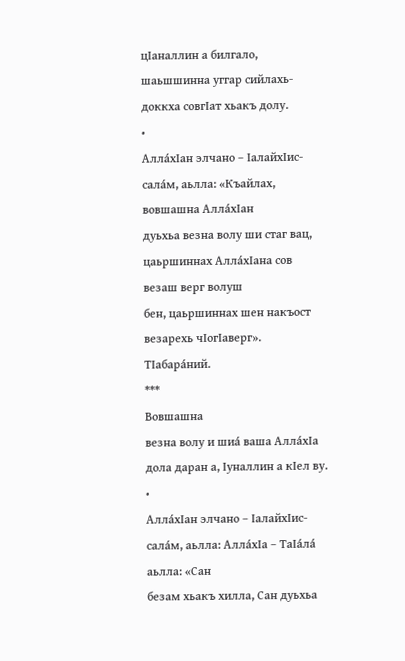цIаналлин а билгало, шаьшшинна уггар сийлахь-доккха совгIат хьакъ долу.
•
АллáхIан элчано – IалайхIис-салáм, аьлла: «Къайлах, вовшашна АллáхIан
дуьхьа везна волу ши стаг вац, цаьршиннах АллáхIана сов везаш верг волуш
бен, цаьршиннах шен накъост везарехь чIогIаверг». ТIабарáний.
***
Вовшашна
везна волу и шиá ваша АллáхIа дола даран а, Iуналлин а кIел ву.
•
АллáхIан элчано – IалайхIис-салáм, аьлла: АллáхIа – ТаIáлá аьлла: «Сан
безам хьакъ хилла, Сан дуьхьа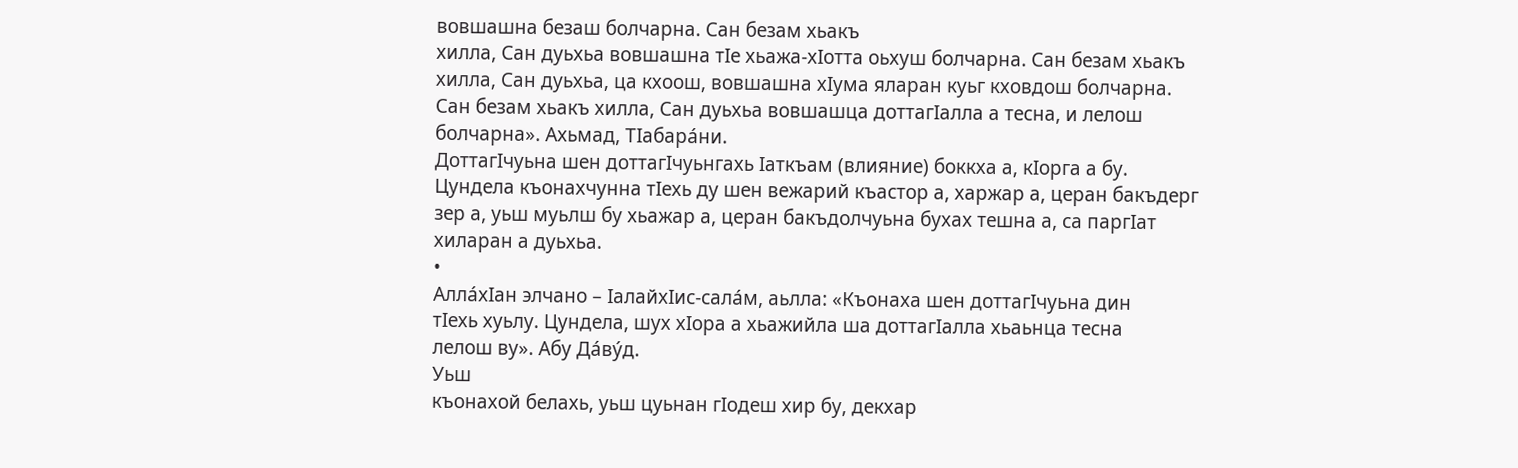вовшашна безаш болчарна. Сан безам хьакъ
хилла, Сан дуьхьа вовшашна тIе хьажа-хIотта оьхуш болчарна. Сан безам хьакъ
хилла, Сан дуьхьа, ца кхоош, вовшашна хIума яларан куьг кховдош болчарна.
Сан безам хьакъ хилла, Сан дуьхьа вовшашца доттагIалла а тесна, и лелош
болчарна». Ахьмад, ТIабарáни.
ДоттагIчуьна шен доттагIчуьнгахь Iаткъам (влияние) боккха а, кIорга а бу.
Цундела къонахчунна тIехь ду шен вежарий къастор а, харжар а, церан бакъдерг
зер а, уьш муьлш бу хьажар а, церан бакъдолчуьна бухах тешна а, са паргIат
хиларан а дуьхьа.
•
АллáхIан элчано – IалайхIис-салáм, аьлла: «Къонаха шен доттагIчуьна дин
тIехь хуьлу. Цундела, шух хIора а хьажийла ша доттагIалла хьаьнца тесна
лелош ву». Абу Дáвýд.
Уьш
къонахой белахь, уьш цуьнан гIодеш хир бу, декхар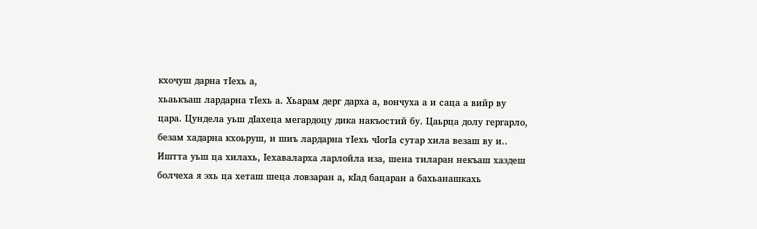кхочуш дарна тIехь а,
хьаькъаш лардарна тIехь а. Хьарам дерг дарха а, вончуха а и саца а вийр ву
цара. Цундела уьш дIахеца мегардоцу дика накъостий бу. Цаьрца долу гергарло,
безам хадарна кхоьруш, и шиъ лардарна тIехь чIогIа сутар хила везаш ву и..
Иштта уьш ца хилахь, Iехаваларха ларлойла иза, шена тиларан некъаш хаздеш
болчеха я эхь ца хеташ шеца ловзаран а, кIад бацаран а бахьанашкахь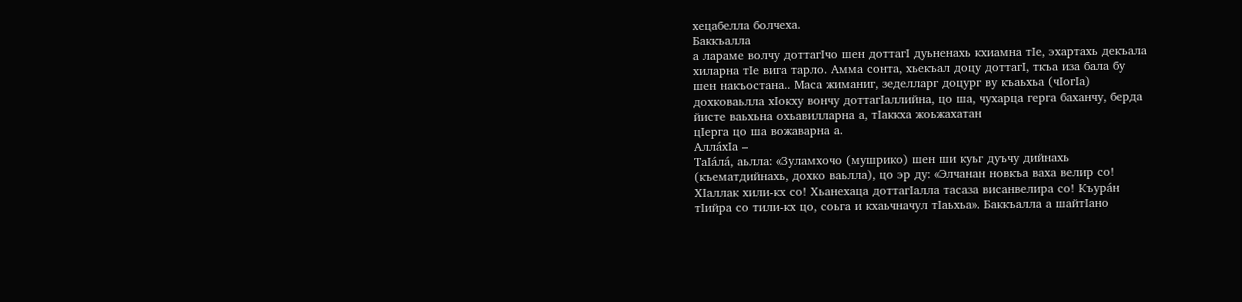хецабелла болчеха.
Баккъалла
а лараме волчу доттагIчо шен доттагI дуьненахь кхиамна тIе, эхартахь декъала
хиларна тIе вига тарло. Амма сонта, хьекъал доцу доттагI, ткъа иза бала бу
шен накъостана.. Маса жиманиг, зеделларг доцург ву къаьхьа (чIогIа)
дохковаьлла хIокху вончу доттагIаллийна, цо ша, чухарца герга баханчу, берда
йисте ваьхьна охьавилларна а, тIаккха жоьжахатан
цIерга цо ша вожаварна а.
АллáхIа –
ТаIáлá, аьлла: «Зуламхочо (мушрико) шен ши куьг дуъчу дийнахь
(къематдийнахь, дохко ваьлла), цо эр ду: «Элчанан новкъа ваха велир со!
ХIаллак хили-кх со! Хьанехаца доттагIалла тасаза висанвелира со! Къурáн
тIийра со тили-кх цо, соьга и кхаьчначул тIаьхьа». Баккъалла а шайтIано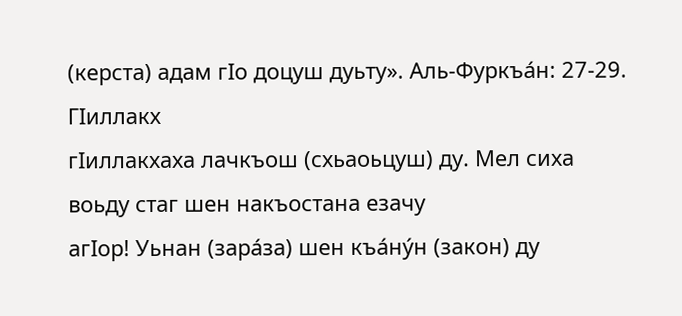(керста) адам гIо доцуш дуьту». Аль-Фуркъáн: 27-29.
ГIиллакх
гIиллакхаха лачкъош (схьаоьцуш) ду. Мел сиха воьду стаг шен накъостана езачу
агIор! Уьнан (зарáза) шен къáнýн (закон) ду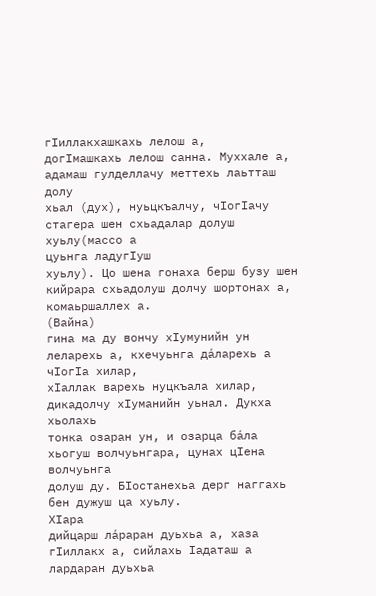гIиллакхашкахь лелош а,
догIмашкахь лелош санна. Муххале а, адамаш гулделлачу меттехь лаьтташ долу
хьал (дух), нуьцкъалчу, чIогIачу стагера шен схьадалар долуш хуьлу(массо а
цуьнга ладугIуш
хуьлу). Цо шена гонаха берш бузу шен кийрара схьадолуш долчу шортонах а,
комаьршаллех а.
(Вайна)
гина ма ду вончу хIумунийн ун леларехь а, кхечуьнга дáларехь а чIогIа хилар,
хIаллак варехь нуцкъала хилар, дикадолчу хIуманийн уьнал. Дукха хьолахь
тонка озаран ун, и озарца бáла хьогуш волчуьнгара, цунах цIена волчуьнга
долуш ду. БIостанехьа дерг наггахь бен дужуш ца хуьлу.
ХIара
дийцарш лáраран дуьхьа а, хаза гIиллакх а, сийлахь Iадаташ а лардаран дуьхьа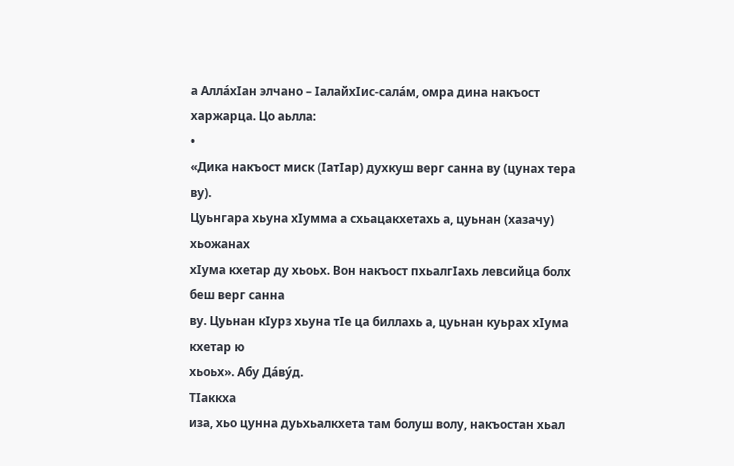а АллáхIан элчано – IалайхIис-салáм, омра дина накъост харжарца. Цо аьлла:
•
«Дика накъост миск (IатIар) духкуш верг санна ву (цунах тера ву).
Цуьнгара хьуна хIумма а схьацакхетахь а, цуьнан (хазачу) хьожанах
хIума кхетар ду хьоьх. Вон накъост пхьалгIахь левсийца болх беш верг санна
ву. Цуьнан кIурз хьуна тIе ца биллахь а, цуьнан куьрах хIума кхетар ю
хьоьх». Абу Дáвýд.
ТIаккха
иза, хьо цунна дуьхьалкхета там болуш волу, накъостан хьал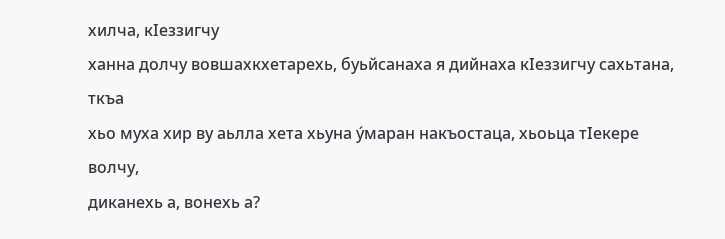хилча, кIеззигчу
ханна долчу вовшахкхетарехь, буьйсанаха я дийнаха кIеззигчу сахьтана, ткъа
хьо муха хир ву аьлла хета хьуна ýмаран накъостаца, хьоьца тIекере волчу,
диканехь а, вонехь а?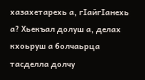хазахетарехь а, гIайгIанехь а? Хьекъал долуш а, делах
кхоьруш а болчаьрца тасделла долчу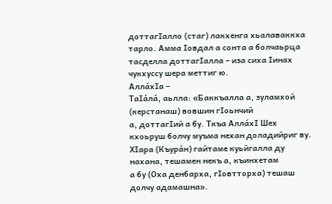доттагIалло (стаг) лакхенга хьалаваккха
тарло. Амма Iовдал а сонта а болчаьрца тасделла доттагIалла – иза сиха Iинах
чукхуссу шера меттиг ю.
АллáхIа –
ТаIáлá, аьлла: «Баккъалла а, зуламхой (керстанаш) вовшин гIоьнчий
а, доттагIий а бу. Ткъа АллáхI Шех кхоьруш болчу муъма нехан доладийриг ву.
ХIара (Къурáн) гайтаме куьйгалла ду нахана, тешамен некъ а, къинхетам
а бу (Оха денбарха, гIовтторха) тешаш долчу адамашна».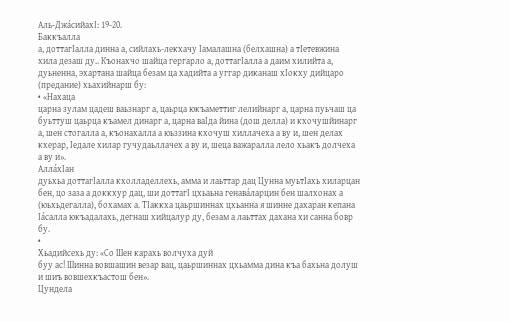Аль-ДжáсийахI: 19-20.
Баккъалла
а, доттагIалла динна а, сийлахь-лекхачу Iамалашна (белхашна) а тIетевжина
хила дезаш ду.. Къонахчо шайца гергарло а, доттагIалла а даим хилийта а,
дуьненна, эхартана шайца безам ца хадийта а уггар диканаш хIокху дийцаро
(предание) хьахийнарш бу:
• «Нахаца
царна зулам цадеш ваьзнарг а, цаьрца юкъаметтиг лелийнарг а, царна пуьчаш ца
буьттуш цаьрца къамел динарг а, царна ваIда йина (дош делла) и кхочушйинарг
а, шен стогалла а, къонахалла а юьззина кхочуш хиллачеха а ву и, шен делах
кхерар, Iедале хилар гучудаьллачех а ву и, шеца важаралла лело хьакъ долчеха
а ву и».
АллáхIан
дуьхьа доттагIалла кхолладеллехь, амма и лаьттар дац Цунна муьтIахь хиларцан
бен, цо заза а доккхур дац, ши доттагI цхьаьна генавáларцин бен шалхонах а
(юьхьдегалла), бохамах а. ТIаккха цаьршиннах цхьанна я шинне дахаран кепана
Iáсалла юкъадалахь, дегнаш хийцалур ду, безам а лаьттах дахана хи санна бовр
бу.
•
Хьадийсехь ду: «Со Шен карахь волчуха дуй
буу ас! Шинна вовшашин везар вац, цаьршиннах цхьамма дина къа бахьна долуш
и шиъ вовшехкъастош бен».
Цундела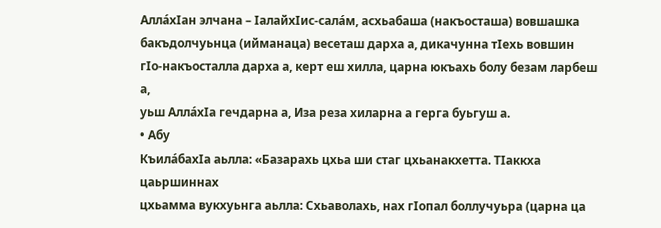АллáхIан элчана – IалайхIис-салáм, асхьабаша (накъосташа) вовшашка
бакъдолчуьнца (ийманаца) весеташ дарха а, дикачунна тIехь вовшин
гIо-накъосталла дарха а, керт еш хилла, царна юкъахь болу безам ларбеш а,
уьш АллáхIа гечдарна а, Иза реза хиларна а герга буьгуш а.
• Абу
КъилáбахIа аьлла: «Базарахь цхьа ши стаг цхьанакхетта. ТIаккха цаьршиннах
цхьамма вукхуьнга аьлла: Схьаволахь, нах гIопал боллучуьра (царна ца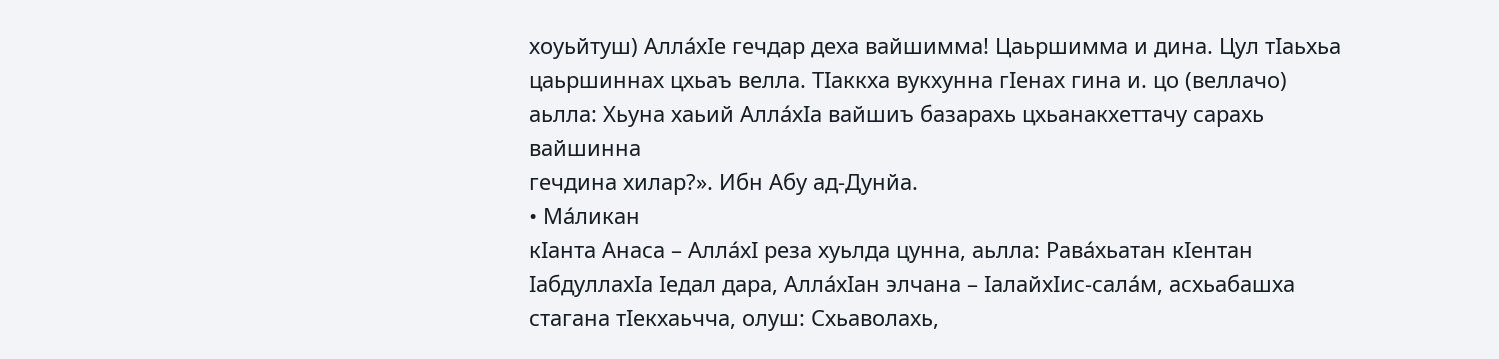хоуьйтуш) АллáхIе гечдар деха вайшимма! Цаьршимма и дина. Цул тIаьхьа
цаьршиннах цхьаъ велла. ТIаккха вукхунна гIенах гина и. цо (веллачо)
аьлла: Хьуна хаьий АллáхIа вайшиъ базарахь цхьанакхеттачу сарахь вайшинна
гечдина хилар?». Ибн Абу ад-Дунйа.
• Мáликан
кIанта Анаса – АллáхI реза хуьлда цунна, аьлла: Равáхьатан кIентан
IабдуллахIа Iедал дара, АллáхIан элчана – IалайхIис-салáм, асхьабашха
стагана тIекхаьчча, олуш: Схьаволахь,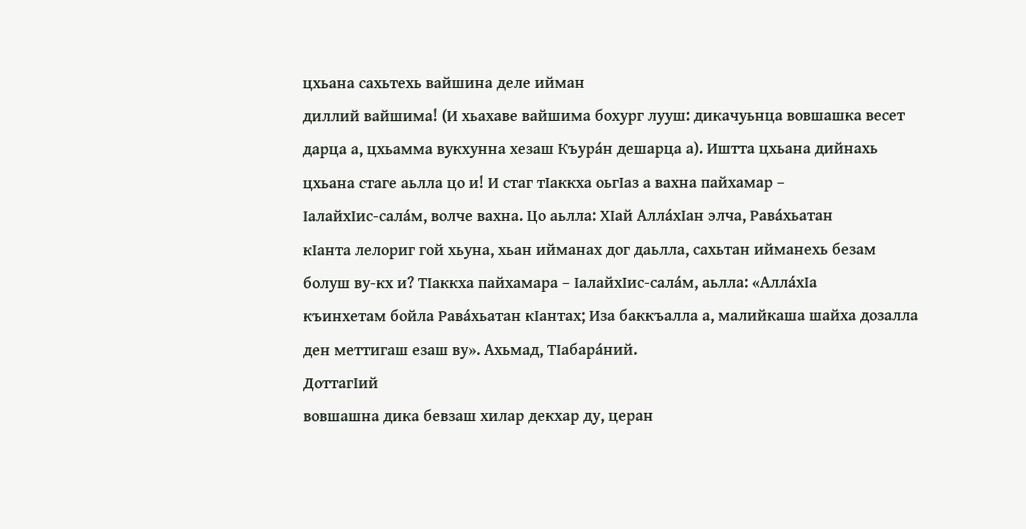цхьана сахьтехь вайшина деле ийман
диллий вайшима! (И хьахаве вайшима бохург лууш: дикачуьнца вовшашка весет
дарца а, цхьамма вукхунна хезаш Къурáн дешарца а). Иштта цхьана дийнахь
цхьана стаге аьлла цо и! И стаг тIаккха оьгIаз а вахна пайхамар –
IалайхIис-салáм, волче вахна. Цо аьлла: ХIай АллáхIан элча, Равáхьатан
кIанта лелориг гой хьуна, хьан ийманах дог даьлла, сахьтан ийманехь безам
болуш ву-кх и? ТIаккха пайхамара – IалайхIис-салáм, аьлла: «АллáхIа
къинхетам бойла Равáхьатан кIантах; Иза баккъалла а, малийкаша шайха дозалла
ден меттигаш езаш ву». Ахьмад, ТIабарáний.
ДоттагIий
вовшашна дика бевзаш хилар декхар ду, церан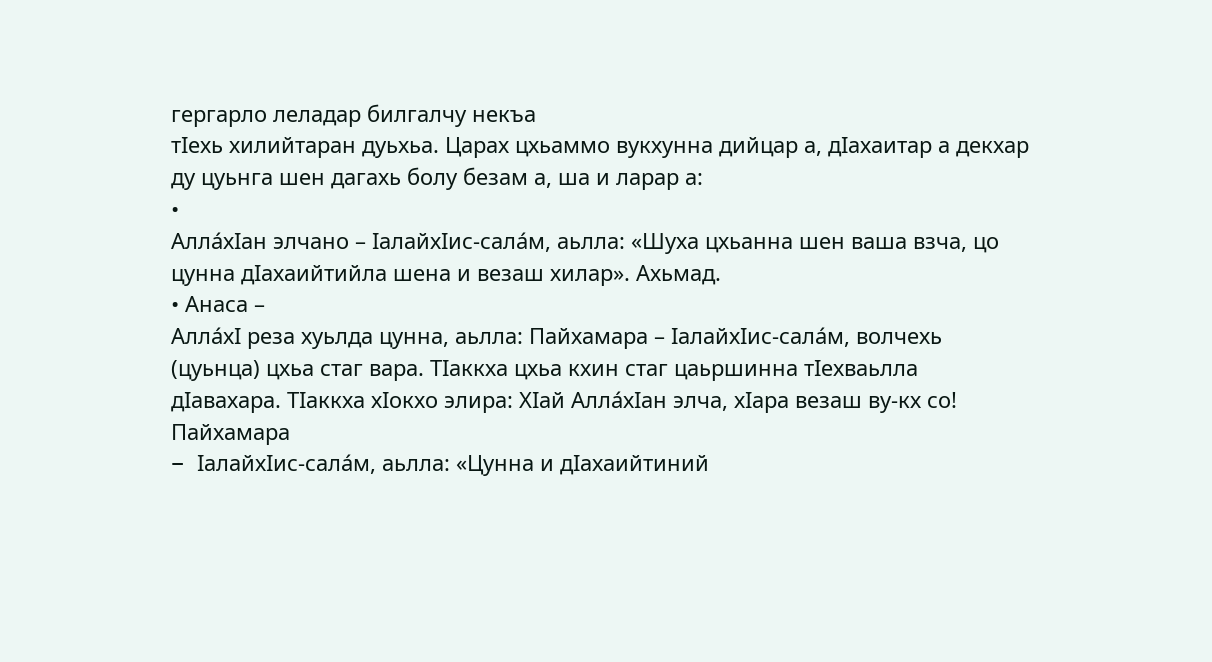гергарло леладар билгалчу некъа
тIехь хилийтаран дуьхьа. Царах цхьаммо вукхунна дийцар а, дIахаитар а декхар
ду цуьнга шен дагахь болу безам а, ша и ларар а:
•
АллáхIан элчано – IалайхIис-салáм, аьлла: «Шуха цхьанна шен ваша взча, цо
цунна дIахаийтийла шена и везаш хилар». Ахьмад.
• Анаса –
АллáхI реза хуьлда цунна, аьлла: Пайхамара – IалайхIис-салáм, волчехь
(цуьнца) цхьа стаг вара. ТIаккха цхьа кхин стаг цаьршинна тIехваьлла
дIавахара. ТIаккха хIокхо элира: ХIай АллáхIан элча, хIара везаш ву-кх со!
Пайхамара
– IалайхIис-салáм, аьлла: «Цунна и дIахаийтиний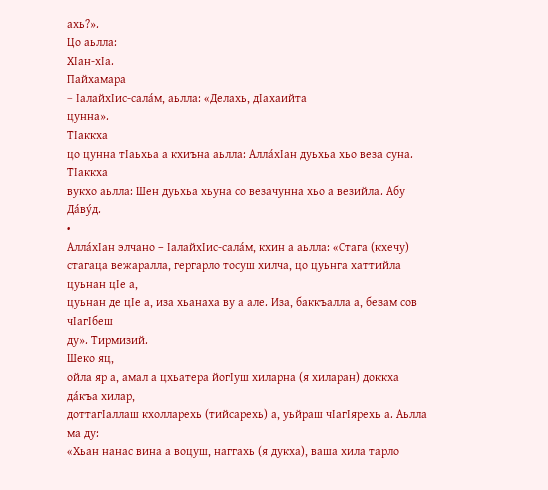ахь?».
Цо аьлла:
ХIан-хIа.
Пайхамара
– IалайхIис-салáм, аьлла: «Делахь, дIахаийта
цунна».
ТIаккха
цо цунна тIаьхьа а кхиъна аьлла: АллáхIан дуьхьа хьо веза суна.
ТIаккха
вукхо аьлла: Шен дуьхьа хьуна со везачунна хьо а везийла. Абу Дáвýд.
•
АллáхIан элчано – IалайхIис-салáм, кхин а аьлла: «Стага (кхечу)
стагаца вежаралла, гергарло тосуш хилча, цо цуьнга хаттийла цуьнан цIе а,
цуьнан де цIе а, иза хьанаха ву а але. Иза, баккъалла а, безам сов чIагIбеш
ду». Тирмизий.
Шеко яц,
ойла яр а, амал а цхьатера йогIуш хиларна (я хиларан) доккха дáкъа хилар,
доттагIаллаш кхолларехь (тийсарехь) а, уьйраш чIагIярехь а. Аьлла ма ду:
«Хьан нанас вина а воцуш, наггахь (я дукха), ваша хила тарло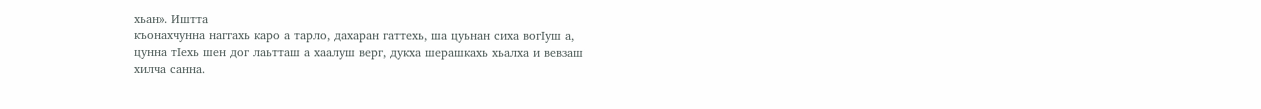хьан». Иштта
къонахчунна наггахь каро а тарло, дахаран гаттехь, ша цуьнан сиха вогIуш а,
цунна тIехь шен дог лаьтташ а хаалуш верг, дукха шерашкахь хьалха и вевзаш
хилча санна.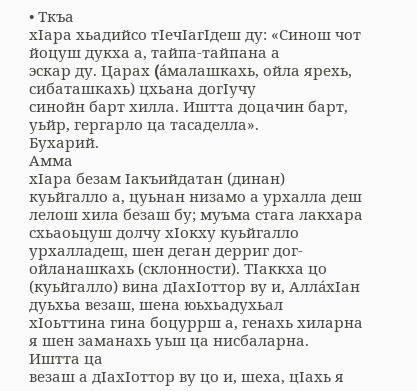• Ткъа
хIара хьадийсо тIечIагIдеш ду: «Синош чот йоцуш дукха а, тайпа-тайпана а
эскар ду. Царах (áмалашкахь, ойла ярехь, сибаташкахь) цхьана догIучу
синойн барт хилла. Иштта доцачин барт, уьйр, гергарло ца тасаделла».
Бухарий.
Амма
хIара безам Iакъийдатан (динан) куьйгалло а, цуьнан низамо а урхалла деш
лелош хила безаш бу; муъма стага лакхара схьаоьцуш долчу хIокху куьйгалло
урхалладеш, шен деган дерриг дог-ойланашкахь (склонности). ТIаккха цо
(куьйгалло) вина дIахIоттор ву и, АллáхIан дуьхьа везаш, шена юьхьадухьал
хIоьттина гина боцуррш а, генахь хиларна я шен заманахь уьш ца нисбаларна.
Иштта ца
везаш а дIахIоттор ву цо и, шеха, цIахь я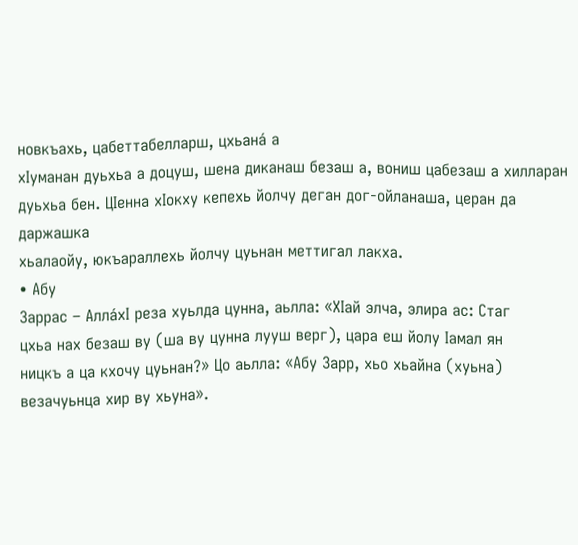новкъахь, цабеттабелларш, цхьанá а
хIуманан дуьхьа а доцуш, шена диканаш безаш а, вониш цабезаш а хилларан
дуьхьа бен. ЦIенна хIокху кепехь йолчу деган дог-ойланаша, церан да даржашка
хьалаойу, юкъараллехь йолчу цуьнан меттигал лакха.
• Абу
Заррас – АллáхI реза хуьлда цунна, аьлла: «ХIай элча, элира ас: Стаг
цхьа нах безаш ву (ша ву цунна лууш верг), цара еш йолу Iамал ян
ницкъ а ца кхочу цуьнан?» Цо аьлла: «Абу Зарр, хьо хьайна (хуьна)
везачуьнца хир ву хьуна».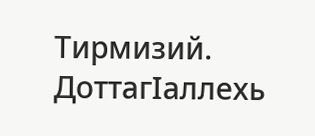Тирмизий.
ДоттагIаллехь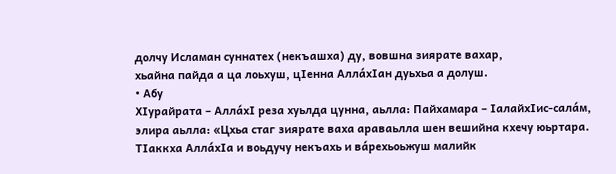долчу Исламан суннатех (некъашха) ду, вовшна зиярате вахар,
хьайна пайда а ца лоьхуш, цIенна АллáхIан дуьхьа а долуш.
• Абу
ХIурайрата – АллáхI реза хуьлда цунна, аьлла: Пайхамара – IалайхIис-салáм,
элира аьлла: «Цхьа стаг зиярате ваха араваьлла шен вешийна кхечу юьртара.
ТIаккха АллáхIа и воьдучу некъахь и вáрехьоьжуш малийк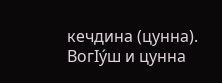кечдина (цунна).
ВогIýш и цунна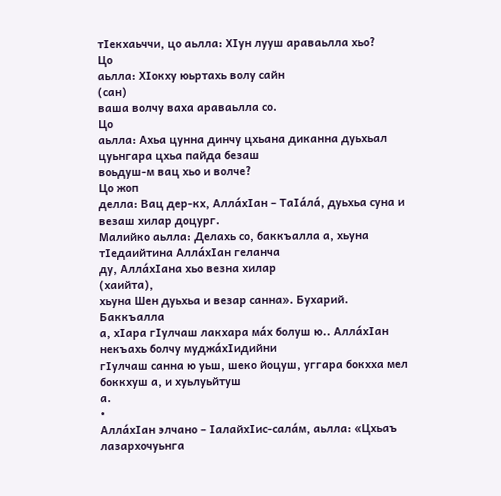тIекхаьччи, цо аьлла: ХIун лууш араваьлла хьо?
Цо
аьлла: ХIокху юьртахь волу сайн
(сан)
ваша волчу ваха араваьлла со.
Цо
аьлла: Ахьа цунна динчу цхьана диканна дуьхьал цуьнгара цхьа пайда безаш
воьдуш-м вац хьо и волче?
Цо жоп
делла: Вац дер-кх, АллáхIан – ТаIáлá, дуьхьа суна и везаш хилар доцург.
Малийко аьлла: Делахь со, баккъалла а, хьуна тIедаийтина АллáхIан геланча
ду, АллáхIана хьо везна хилар
(хаийта),
хьуна Шен дуьхьа и везар санна». Бухарий.
Баккъалла
а, хIара гIулчаш лакхара мáх болуш ю.. АллáхIан некъахь болчу муджáхIидийни
гIулчаш санна ю уьш, шеко йоцуш, уггара бокхха мел боккхуш а, и хуьлуьйтуш
а.
•
АллáхIан элчано – IалайхIис-салáм, аьлла: «Цхьаъ лазархочуьнга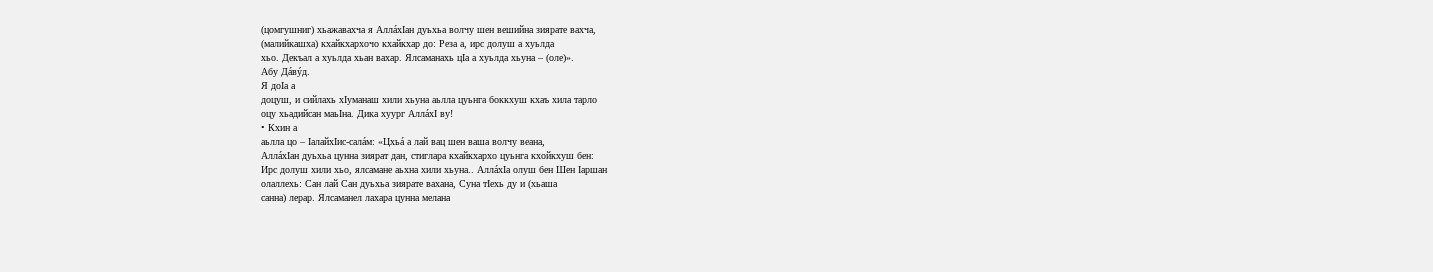(цомгушниг) хьажавахча я АллáхIан дуьхьа волчу шен вешийна зиярате вахча,
(малийкашха) кхайкхархочо кхайкхар до: Реза а, ирс долуш а хуьлда
хьо. Декъал а хуьлда хьан вахар. Ялсаманахь цIа а хуьлда хьуна – (оле)».
Абу Дáвýд.
Я доIа а
доцуш, и сийлахь хIуманаш хили хьуна аьлла цуьнга боккхуш кхаъ хила тарло
оцу хьадийсан маьIна. Дика хуург АллáхI ву!
• Кхин а
аьлла цо – IалайхIис-салáм: «Цхьá а лай вац шен ваша волчу веана,
АллáхIан дуьхьа цунна зиярат дан, стиглара кхайкхархо цуьнга кхойкхуш бен:
Ирс долуш хили хьо, ялсамане аьхна хили хьуна.. АллáхIа олуш бен Шен Iаршан
олаллехь: Сан лай Сан дуьхьа зиярате вахана, Суна тIехь ду и (хьаша
санна) лерар. Ялсаманел лахара цунна мелана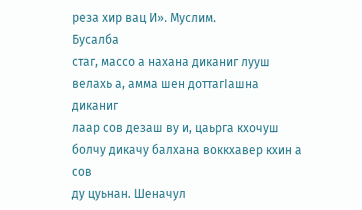реза хир вац И». Муслим.
Бусалба
стаг, массо а нахана диканиг лууш велахь а, амма шен доттагIашна диканиг
лаар сов дезаш ву и, цаьрга кхочуш болчу дикачу балхана воккхавер кхин а сов
ду цуьнан. Шеначул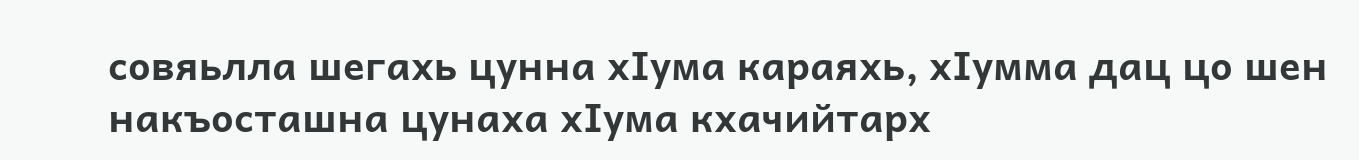совяьлла шегахь цунна хIума караяхь, хIумма дац цо шен
накъосташна цунаха хIума кхачийтарх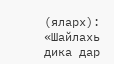(яларх):
«Шайлахь дика дар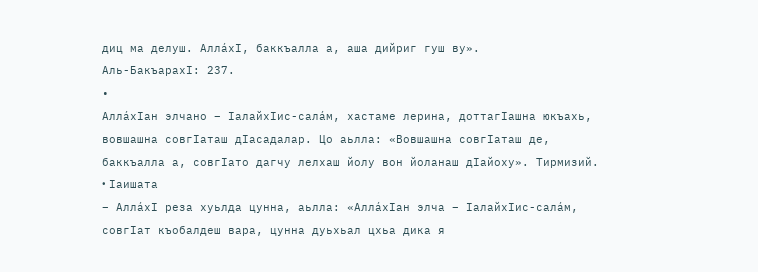диц ма делуш. АллáхI, баккъалла а, аша дийриг гуш ву».
Аль-БакъарахI: 237.
•
АллáхIан элчано – IалайхIис-салáм, хастаме лерина, доттагIашна юкъахь,
вовшашна совгIаташ дIасадалар. Цо аьлла: «Вовшашна совгIаташ де,
баккъалла а, совгIато дагчу лелхаш йолу вон йоланаш дIайоху». Тирмизий.
• Iаишата
– АллáхI реза хуьлда цунна, аьлла: «АллáхIан элча – IалайхIис-салáм,
совгIат къобалдеш вара, цунна дуьхьал цхьа дика я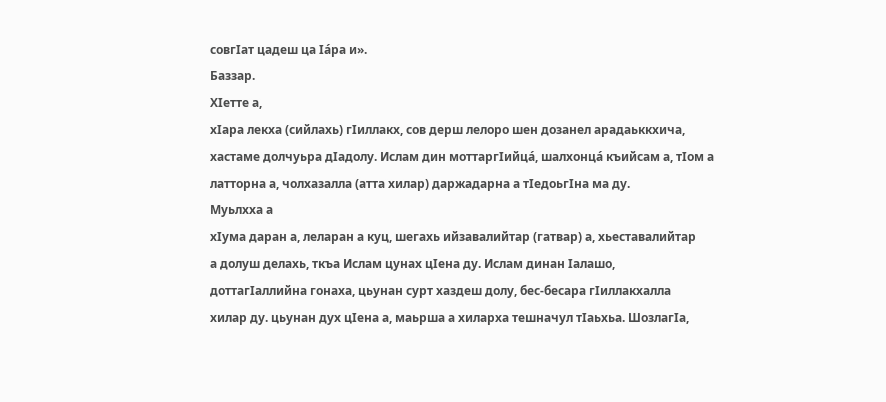совгIат цадеш ца Iáра и».
Баззар.
ХIетте а,
хIара лекха (сийлахь) гIиллакх, сов дерш лелоро шен дозанел арадаьккхича,
хастаме долчуьра дIадолу. Ислам дин моттаргIийцá, шалхонцá къийсам а, тIом а
латторна а, чолхазалла (атта хилар) даржадарна а тIедоьгIна ма ду.
Муьлхха а
хIума даран а, леларан а куц, шегахь ийзавалийтар (гатвар) а, хьеставалийтар
а долуш делахь, ткъа Ислам цунах цIена ду. Ислам динан Iалашо,
доттагIаллийна гонаха, цьунан сурт хаздеш долу, бес-бесара гIиллакхалла
хилар ду. цьунан дух цIена а, маьрша а хиларха тешначул тIаьхьа. ШозлагIа,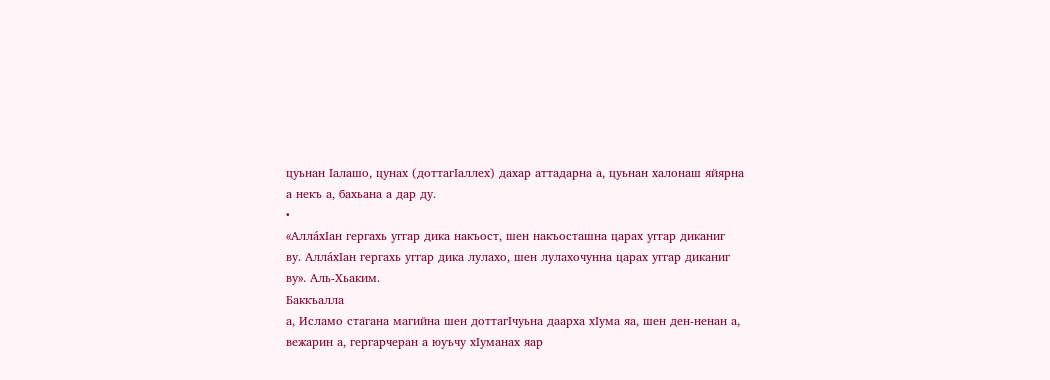цуьнан Iалашо, цунах (доттагIаллех) дахар аттадарна а, цуьнан халонаш яйярна
а некъ а, бахьана а дар ду.
•
«АллáхIан гергахь уггар дика накъост, шен накъосташна царах уггар диканиг
ву. АллáхIан гергахь уггар дика лулахо, шен лулахочунна царах уггар диканиг
ву». Аль-Хьаким.
Баккъалла
а, Исламо стагана магийна шен доттагIчуьна даарха хIума яа, шен ден-ненан а,
вежарин а, гергарчеран а юуъчу хIуманах яар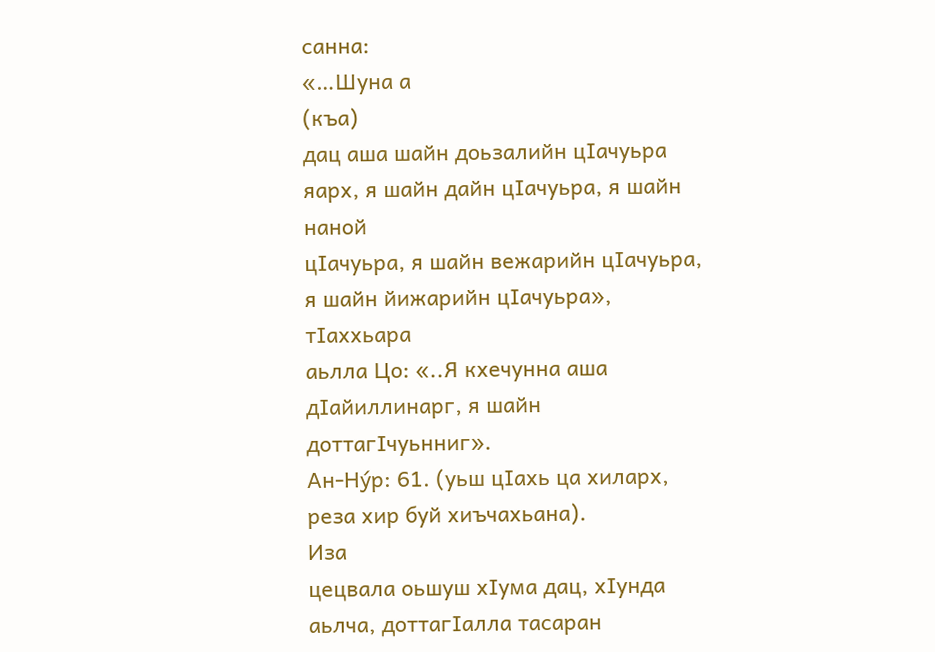санна:
«…Шуна а
(къа)
дац аша шайн доьзалийн цIачуьра яарх, я шайн дайн цIачуьра, я шайн наной
цIачуьра, я шайн вежарийн цIачуьра, я шайн йижарийн цIачуьра», тIаххьара
аьлла Цо: «..Я кхечунна аша дIайиллинарг, я шайн доттагIчуьнниг».
Ан-Нýр: 61. (уьш цIахь ца хиларх, реза хир буй хиъчахьана).
Иза
цецвала оьшуш хIума дац, хIунда аьлча, доттагIалла тасаран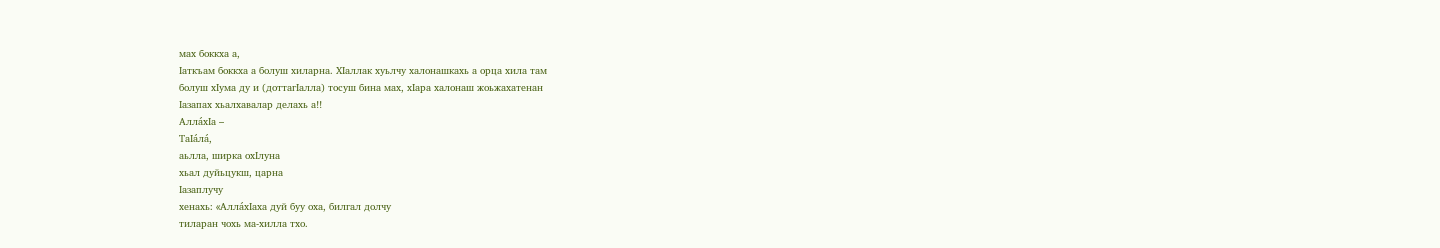мах боккха а,
Iаткъам боккха а болуш хиларна. ХIаллак хуьлчу халонашкахь а орца хила там
болуш хIума ду и (доттагIалла) тосуш бина мах, хIара халонаш жоьжахатенан
Iазапах хьалхавалар делахь а!!
АллáхIа –
ТаIáлá,
аьлла, ширка охIлуна
хьал дуйьцукш, царна
Iазаплучу
хенахь: «АллáхIаха дуй буу оха, билгал долчу
тиларан чохь ма-хилла тхо.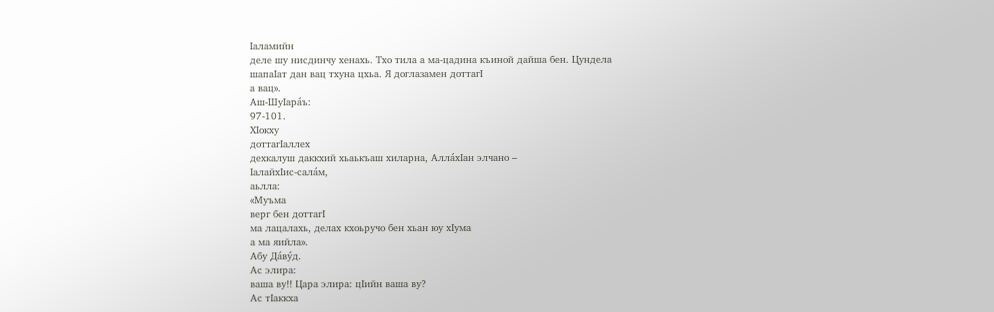Iаламийн
деле шу нисдинчу хенахь. Тхо тила а ма-цадина къиной дайша бен. Цундела
шапаIат дан вац тхуна цхьа. Я доглазамен доттагI
а вац».
Аш-ШуIарáъ:
97-101.
ХIокху
доттагIаллех
дехкалуш даккхий хьаькъаш хиларна, АллáхIан элчано –
IалайхIис-салáм,
аьлла:
«Муъма
верг бен доттагI
ма лацалахь, делах кхоьручо бен хьан юу хIума
а ма яийла».
Абу Дáвýд.
Ас элира:
ваша ву!! Цара элира: цIийн ваша ву?
Ас тIаккха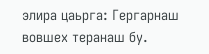элира цаьрга: Гергарнаш вовшех теранаш бу.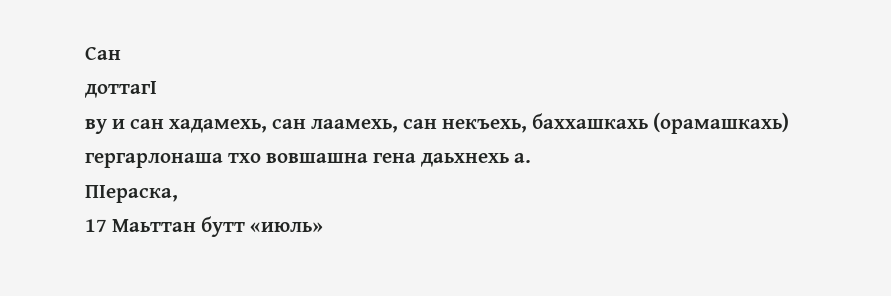Сан
доттагI
ву и сан хадамехь, сан лаамехь, сан некъехь, баххашкахь (орамашкахь)
гергарлонаша тхо вовшашна гена даьхнехь а.
ПIераска,
17 Маьттан бутт «июль»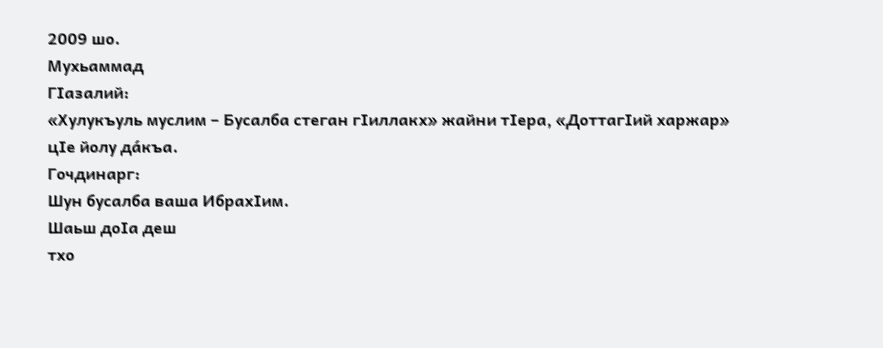2009 шо.
Мухьаммад
ГIазалий:
«Хулукъуль муслим – Бусалба стеган гIиллакх» жайни тIера, «ДоттагIий харжар»
цIе йолу дáкъа.
Гочдинарг:
Шун бусалба ваша ИбрахIим.
Шаьш доIа деш
тхо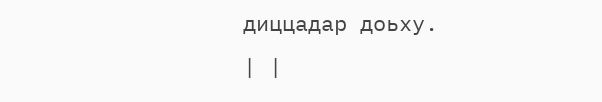диццадар доьху.
| |